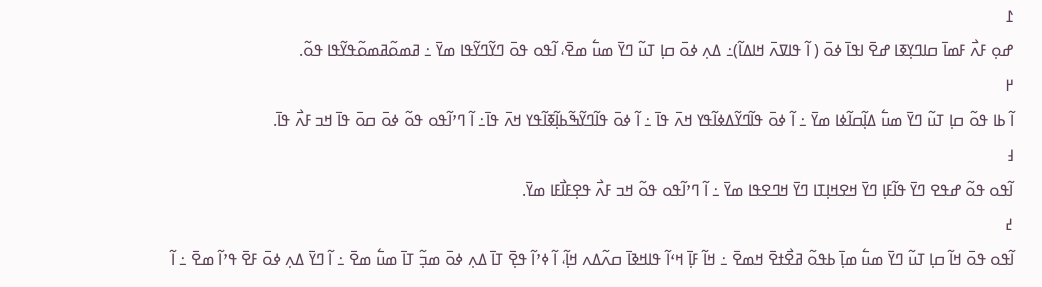߁
ߝߋ߲ ߓߍ߯ ߓߘߊ߫ ߛߊߣߌ߲ߧߊ ߝߐ߫ ߊߟߊ߫ ߦߋ߫ ( ߊ߬ ߟߊߜߍ߫ ߞߊߡߊ߬)߸ ߡߍ߲ ߦߋ߫ ߛߊ߲ ߠߎ߬ ߣߌ߫ ߘߎ߱ ߘߐ߫، ߊ߬ߟߋ ߟߋ߫ ߣߌ߬ߣߌ߬ߟߊ ߘߌ߫ ߸ ߥߘߋ߬ߥߘߋ߬ߟߌ߬ߟߊ ߟߋ߬.
߂
ߊ߬ ߕߊ ߟߋ߬ ߛߊ߲ ߠߎ߬ ߣߌ߫ ߘߎ߱ ߡߊ߲߬ߛߊ߬ߦߊ ߘߌ߫ ߸ ߊ߬ ߦߋ߫ ߟߊ߬ߣߌ߬ߡߦߊ߬ߟߌ ߞߍ߫ ߟߊ߫ ߸ ߊ߬ ߦߋ߫ ߟߊ߬ߣߌ߬ߒ߬ߕߊ߲߬ߧߊ߬ߟߌ ߞߍ߫ ߟߊ߫߸ ߊ߬ ߣߴߊ߬ߟߋ ߟߋ߬ ߦߋ߫ ߛߋ߫ ߟߊ߫ ߞߏ ߓߍ߯ ߟߊ߫.
߃
ߊ߬ߟߋ ߟߋ߬ ߝߟߐ ߣߌ߫ ߟߊ߬ߓߊ߲ ߣߌ߫ ߞߐߞߊ߲ߠߊ ߣߌ߫ ߞߣߐߟߊ ߘߌ߫ ߸ ߊ߬ ߣߴߊ߬ߟߋ ߟߋ߬ ߞߏ ߓߍ߯ ߟߐ߲ߓߊ߯ߓߊ ߘߌ߫.
߄
ߊ߬ߟߋ ߟߋ߫ ߞߊ߬ ߛߊ߲ ߠߎ߬ ߣߌ߫ ߘߎ߱ ߘߊ߲߫ ߕߟߋ߬ ߥߐ߯ߙߐ߫ ߞߘߐ߫ ߸ ߞߊ߬ ߓߊ߲߫ ߞߵߊ߬ ߟߊߞߢߊ߫ ߛߍ߬ߡߍ ߞߊ߲߬، ߊ߬ ߦߴߊ߬ ߟߐ߲߫ ߠߊ߫ ߡߍ߲ ߦߋ߫ ߘߏ߲߬ ߠߊ߫ ߘߎ߱ ߘߐ߫ ߸ ߊ߬ ߣߌ߫ ߡߍ߲ ߦߋ߫ ߓߐ߫ ߟߴߊ߬ ߘߐ߫ ߸ ߊ߬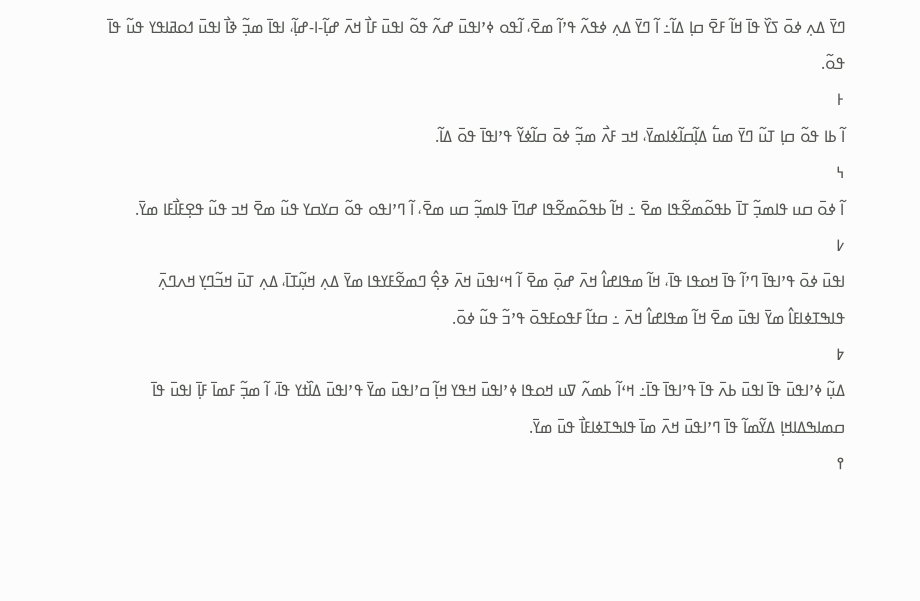ߣߌ߫ ߡߍ߲ ߦߋ߫ ߖߌ߰ ߟߊ߫ ߞߊ߬ ߓߐ߫ ߛߊ߲ ߡߊ߬߸ ߊ߬ ߣߌ߫ ߡߍ߲ ߦߟߍ߬ ߟߴߊ߬ ߘߐ߫، ߊ߬ߟߋ ߦߴߊߟߎ߫ ߝߍ߬ ߟߋ߬ ߊߟߎ߫ ߓߊ߯ ߞߍ߫ ߝߊ߲߬-ߊ-ߝߊ߲߬، ߊߟߊ߫ ߘߏ߲߬ ߢߊ߯ ߊߟߎ߫ ߗߋߥߊߟߌ ߟߎ߬ ߟߊ߫ ߟߋ߬.
߅
ߊ߬ ߕߊ ߟߋ߬ ߛߊ߲ ߠߎ߬ ߣߌ߫ ߘߎ߱ ߡߊ߲߬ߛߊ߬ߦߊߘߌ߫، ߞߏ ߓߍ߯ ߘߏ߲߬ ߦߋ߫ ߛߊ߬ߦߌ߬ ߟߴߊߟߊ߫ ߟߋ߫ ߡߊ߬.
߆
ߊ߬ ߦߋ߫ ߛߎ ߟߊߘߏ߲߬ ߠߊ߫ ߕߟߋ߬ߘߐ߬ߟߊ ߘߐ߫ ߸ ߞߊ߬ ߕߟߋ߬ߘߐ߬ߟߊ ߝߣߊ߫ ߟߊߘߏ߲߬ ߛߎ ߘߐ߫، ߊ߬ ߣߴߊߟߋ ߟߋ߬ ߛߌߛߌ ߟߎ߬ ߘߐ߫ ߞߏ ߟߎ߬ ߟߐ߲ߓߊ߯ߓߊ ߘߌ߫.
߇
ߊߟߎ߫ ߦߋ߫ ߟߴߊߟߊ߫ ߣߴߊ߬ ߟߊ߫ ߞߋߟߊ ߟߊ߫، ߞߊ߬ ߘߟߊߝߊ߮ ߞߍ߫ ߝߋ߲߫ ߘߐ߫ ߊ߬ ߞߵߊߟߎ߫ ߞߍ߫ ߢߐ߲߮ ߣߘߐ߬ߓߌߟߊ ߘߌ߫ ߡߍ߲ ߞߎ߲߬ߠߊ߫، ߡߍ߲ ߠߎ߫ ߞߏ߬ߣߌ߲ ߞߍߣߍ߲߫ ߟߊߒߠߦߊߓߊ߮ ߘߌ߫ ߊߟߎ߫ ߘߐ߫ ߞߊ߬ ߘߟߊߝߊ߮ ߞߍ߫ ߸ ߛߙߊ߬ ߓߟߋߓߟߋ߫ ߟߴߏ߬ ߟߎ߬ ߦߋ߫.
߈
ߡߎ߲߬ ߦߴߊߟߎ߫ ߟߊ߫ ߊߟߎ߫ ߕߍ߫ ߟߊ߫ ߟߴߊߟߊ߫ ߟߊ߫߸ ߞߵߊ߬ ߕߘߍ߬ ߜߎ ߞߋߟߊ ߦߴߊߟߎ߫ ߞߟߌ ߞߊ߲߬ ߛߴߊߟߎ߫ ߘߌ߫ ߟߴߊߟߎ߫ ߡߊ߰ߙߌ ߟߊ߫، ߊ߬ ߘߏ߲߬ ߓߘߊ߫ ߓߊ߲߫ ߊߟߎ߫ ߟߊ߫ ߛߘߊߒߡߊߞߊ߲ ߡߌ߬ߘߊ߬ ߟߊ߫ ߣߴߊߟߎ߫ ߞߍ߫ ߘߊ߫ ߟߊߒߠߦߊߓߊ߯ ߟߎ߫ ߘߌ߫.
߉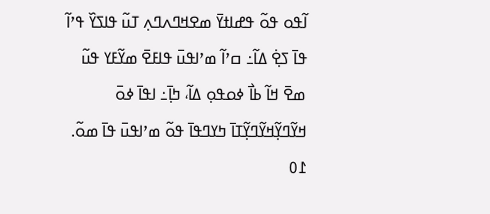ߊ߬ߟߋ ߟߋ߬ ߟߝߊߙߌ߫ ߘߐߞߣߍߣߍ߲ ߠߎ߬ ߟߊߖߌ߰ ߟߴߊ߬ ߟߊ߫ ߖߐ߲߭ ߡߊ߬߸ ߛߴߊ߬ ߘߴߊߟߎ߫ ߟߊߓߐ߫ ߘߌ߬ߓߌ ߟߎ߬ ߘߐ߫ ߞߊ߬ ߕߊ߯ ߦߋߟߋ߲ ߡߊ߬، ߤߊ߲߫߸ ߊߟߊ߫ ߦߋ߫ ߞߌ߬ߣߌ߲߬ߞߌ߬ߣߌ߲߬ߠߊ߫ ߤߌߣߟߊ߫ ߟߋ߬ ߘߴߊߟߎ߫ ߟߊ߫ ߘߋ߬.
߁߀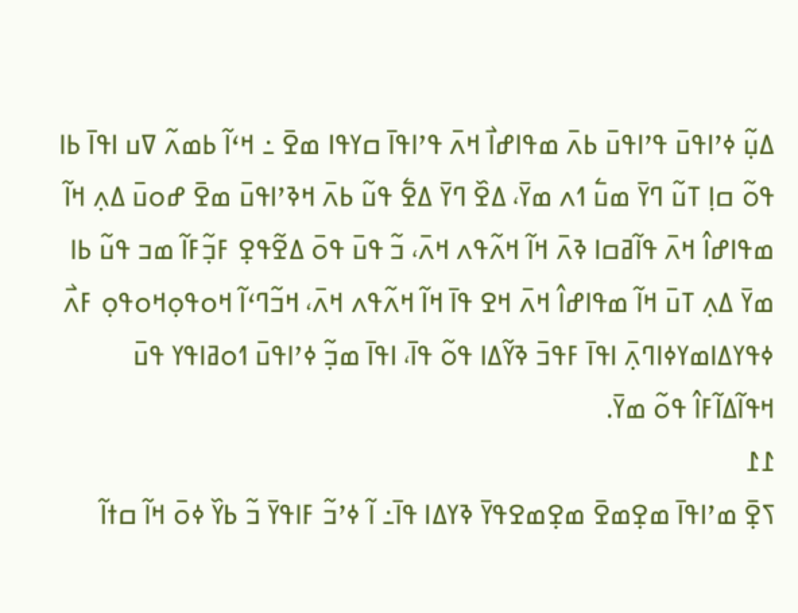ߡߎ߲߬ ߦߴߊߟߎ߫ ߟߴߊߟߎ߫ ߕߍ߫ ߘߟߊߝߊ߯ ߞߍ߫ ߟߴߊߟߊ߫ ߛߌߟߊ ߘߐ߫ ߸ ߞߵߊ߬ ߕߘߍ߬ ߜߎ ߊߟߊ߫ ߕߊ ߟߋ߬ ߛߊ߲ ߠߎ߬ ߣߌ߫ ߘߎ߱ ߗߍ ߘߌ߫، ߡߐ߰ ߣߌ߫ ߡߐ߱ ߟߎ߬ ߕߍ߫ ߞߢߴߊߟߎ߫ ߘߐ߫ ߝߋߎ߫ ߡߍ߲ ߞߊ߬ ߘߟߊߝߊ߮ ߞߍ߫ ߟߊ߬ߥߛߊ ߢߍ߫ ߞߊ߬ ߞߍ߬ߟߍ ߞߍ߫، ߏ߬ ߟߎ߫ ߟߋ߫ ߡߐ߬ߟߐ߲ ߓߏ߲߬ߓߊ߬ ߘߏ ߟߎ߬ ߕߊ ߘߌ߫ ߡߍ߲ ߠߎ߫ ߞߊ߬ ߘߟߊߝߊ߮ ߞߍ߫ ߞߐ ߟߊ߫ ߞߊ߬ ߞߍ߬ߟߍ ߞߍ߫، ߞߏ߬ߣߵߊ߬ ߞߋߟߋ߲ߞߋߟߋ߲ ߓߍ߯ ߦߟߌߡߊߘߌߦߊߣߍ߲߫ ߊߟߊ߫ ߓߟߏ߫ ߢߌ߬ߡߊ ߟߋ߬ ߟߊ߫، ߊߟߊ߫ ߘߏ߲߬ ߦߴߊߟߎ߫ ߗߋߥߊߟߌ ߟߎ߫ ߞߟߊ߬ߡߊ߬ߓߊ߮ ߟߋ߬ ߘߌ߫.
߁߁
ߖߐ߲߫ ߘߴߊߟߊ߫ ߘߐ߲ߘߐ߫ ߘߐ߲ߘߐߟߌ߫ ߢߌߡߊ ߟߊ߫߸ ߊ߬ ߦߴߏ߬ ߓߊߟߌ߫ ߏ߬ ߕߌ߰ ߦߋ߫ ߞߊ߬ ߛߙߊ߬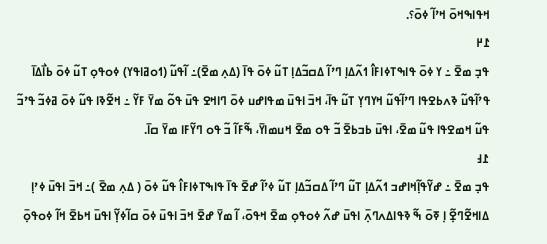ߞߟߊߒߞߋ߫ ߞߴߊ߬ ߦߋ߫؟.
߁߂
ߟߏ߲ ߘߐ߫ ߸ ߌ ߦߋ߫ ߟߊߒߠߦߊߓߊ߮ ߗߍ߬ߡߊ߲ ߣߴߊ߬ ߡߛߏ߬ߡߊ߲ ߠߎ߬ ߦߋ߫ ߟߊ߫ (ߡߍ߲ ߘߐ߫)߸ ߊ߬ߟߎ߬ (ߗߋߥߊߟߌ) ߦߋߟߋ߲ ߠߎ߬ ߦߋ߫ ߕߊ߯ߡߊ߫ ߟߴߊ߬ߟߎ߬ ߢߍߕߐߟߊ ߣߴߊ߬ߟߎ߬ ߞߌߣߌ߲ ߠߎ߬ ߟߊ߫، ߞߏ߫ ߊߟߎ߫ ߘߟߊߝߎ ߦߋ߫ ߣߊߞߐ ߟߎ߫ ߟߋ߬ ߘߌ߫ ߓߌ߬ ߸ ߞߐ߬ߢߊ ߟߎ߬ ߦߋ߫ ߥߦߏ߬ ߟߴߏ߬ ߟߎ߬ ߞߘߐߟߊ ߟߎ߬ ߘߐ߫، ߊߟߎ߫ ߕߏߕߐ߫ ߏ߬ ߟߋ ߘߐ߫ ߞߎߘߊߌ߫، ߒ߬ߓߊ߬ ߏ߬ ߟߋ ߣߌ߬ߓߊ ߘߌ߫ ߛߊ߫.
߁߃
ߟߏ߲ ߘߐ߫ ߸ ߝߌ߬ߟߊ߲߬ߞߊߝߏ ߗߍ߬ߡߊ߲ ߠߎ߬ ߣߴߊ߬ ߡߛߏ߬ߡߊ߲ ߠߎ߬ ߦߴߊ߬ ߝߐ߫ ߟߊ߫ ߟߊߒߠߦߊߓߊ߮ ߟߎ߬ ߦߋ߫ ( ߡߍ߲ ߘߐ߫ )߸ ߞߏ߫ ߊߟߎ߫ ߦߴߊ߲ ߡߊߞߐ߬ߣߐ߲߬ ߊ߲ ߧߋ߫ ߒ߬ ߢߟߊߡߍߣߍ߲߫ ߊߟߎ߫ ߝߍ߬ ߦߋߟߋ߲ ߘߐ߫ ߞߟߋ߫، ߊ߬ ߘߌ߫ ߝߐ߫ ߞߏ߫ ߊߟߎ߫ ߦߋ߫ ߛߊ߬ߦߌ߲߬ ߊߟߎ߫ ߞߕߐ߫ ߞߊ߬ ߦߋߟߋ߲߫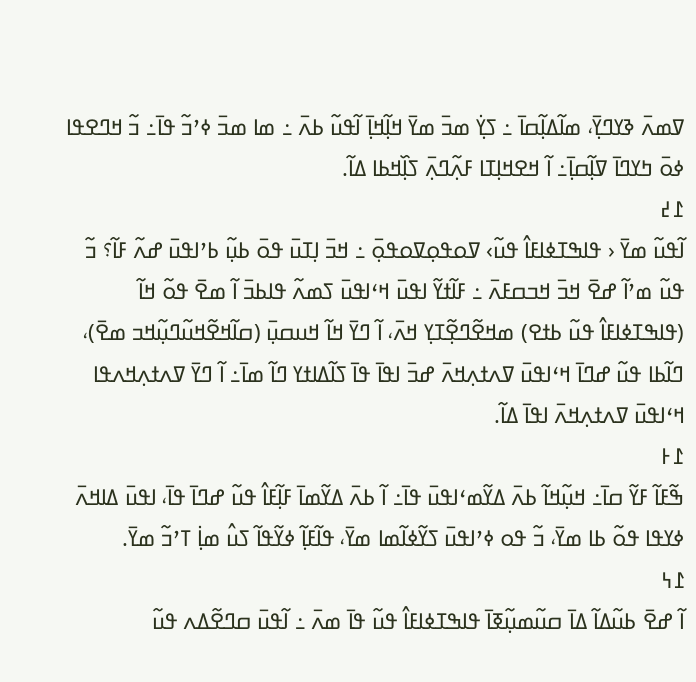ߜߘߍ߫ ߢߌߣߌ߲߫، ߘߊ߬ߡߊ߲߬ߛߊ߫ ߸ ߖߌ߲߭ ߘߏ߫ ߘߌ߫ ߞߊ߲߬ߞߊ߲߫ ߊ߬ߟߎ߬ ߕߍ߫ ߸ ߘߊ ߘߏ߫ ߦߴߏ߬ ߟߊ߫߸ ߏ߬ ߞߣߐߟߊ ߦߋ߫ ߤߌߣߊ߫ ߜߊ߲߬ߛߊ߲߫߸ ߊ߬ ߞߐߞߊ߲ߠߊ ߓߍ߲߬ߣߍ߲߫ ߖߊ߲߰ߞߕߊ ߡߊ߬.
߁߄
ߊ߬ߟߎ߬ ߘߌ߫ ‹ ߟߊߒߠߦߊߓߊ߮ ߟߎ߬› ߜߋߟߋ߲ߜߋߟߋ߲߫ ߸ ߞߏ߫ ߊ߲ߠߎ߫ ߟߋ߫ ߕߎ߲߬ ߕߴߊߟߎ߫ ߝߍ߬ ߓߊ߬؟ ߏ߬ ߟߎ߬ ߘߴߊ߬ ߝߐ߫ ߞߏ߫ ߞߏߛߓߍ߫ ߸ ߓߊ߬ߙߌ߬ ߊߟߎ߫ ߞߵߊߟߎ߫ ߖߘߍ߬ ߟߊߕߏ߫ ߊ߬ ߘߐ߫ ߟߋ߬ ߞߊ߬ (ߟߊߒߠߦߊߓߊ߮ ߟߎ߬ ߕߙߐ) ߘߞߐ߬ߣߐ߲߬ߠߌ߲ ߞߍ߫، ߊ߬ ߣߌ߫ ߞߊ߬ ߞߎߛߎ߲߫ (ߛߊ߬ߞߐ߬ߞߎ߬ߣߎ߲߬ߞߏ ߘߐ߫)، ߣߊ߬ߕߊ ߟߎ߬ ߝߣߊ߫ ߞߵߊߟߎ߫ ߜߍߙߍ߲ߞߍ߫ ߝߏ߫ ߊߟߊ߫ ߟߊ߫ ߖߊ߬ߡߊߙߌ ߣߊ߬ ߘߊ߫߸ ߊ߬ ߣߌ߫ ߜߍߙߍ߲ߞߍߟߊ ߞߵߊߟߎ߫ ߜߍߙߍ߲ߞߍ߫ ߊߟߊ߫ ߡߊ߬.
߁߅
ߒ߬ߓߊ߬ ߓߌ߬ ߛߊ߫߸ ߞߎ߲߬ߞߊ߬ ߕߍ߫ ߡߌ߬ߘߵߊߟߎ߫ ߟߊ߫߸ ߊ߬ ߕߍ߫ ߡߌ߬ߘߊ߫ ߓߊ߲߬ߓߊ߮ ߟߎ߬ ߝߣߊ߫ ߟߊ߫، ߊߟߎ߫ ߡߊߞߍ߫ ߦߌߟߊ ߟߋ߬ ߕߊ ߘߌ߫، ߏ߬ ߟߋ ߦߴߊߟߎ߫ ߖߌ߬ߦߊ߬ߘߊ ߘߌ߫، ߟߊ߬ߓߊ߲߬ ߦߌ߬ߟߊ߬ ߖߎ߮ ߘߊ߲߭ ߠߴߏ߬ ߘߌ߫.
߁߆
ߊ߬ ߝߐ߫ ߕߎ߬ߡߊ߬ ߡߊ߫ ߛߎ߬ߘߎ߲߬ߧߊ߫ ߟߊߒߠߦߊߓߊ߮ ߟߎ߬ ߟߊ߫ ߘߍ߫ ߸ ߊ߬ߟߎ߫ ߛߣߐ߬ߡߍ ߟߎ߬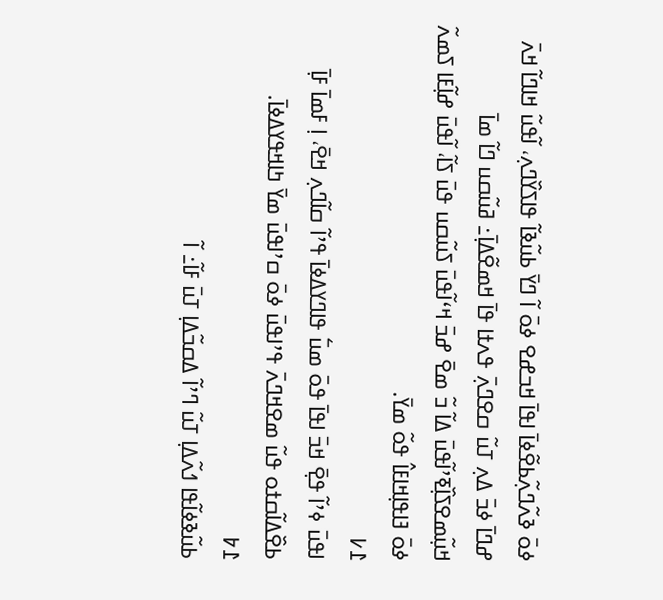ߦߋ߫ ߢߍ߬ߣߍ߲߬ߕߐ߬ߦߊ߫ ߊߟߊ߫ ߞߏߝߐ ߦߋ߫ ߊ߬ ߣߌ߫ ߕߎ߬ߢߊ߬ ߟߊߖߌ߰ߣߍ߲، ߊ߬ߟߎ߬ ߞߊߣߊ߬ ߞߍ߫ ߝߣߊ߫ ߦߏ߫ ߡߍ߲ ߠߎ߬ ߛߐߣߍ߲߫ ߟߍߙߊ ߟߊ߫ ߞߘߐ߬ߡߊ߲߫߸ ߥߎ߬ߛߎ ߣߊ߬ ߘߊ߫ ߞߎ߲߬ߘߐߖߊ߲߰ߧߴߊ߬ߟߎ߫ ߡߊ߬ ߏ߬ ߘߐ߫ ߝߏ߫ ߞߵߊ߬ߟߎ߫ ߖߎ߬ߛߎ ߟߎ߫ ߖߊ߬، ߊ߬ߟߎ߫ ߝߊ߲߬ߓߊ ߖߘߍ߬ ߦߋ߫ ߔߊߟߊ߲ߞߊߓߊ߮ ߟߋ߬ ߘߌ߫.
߁߇
ߊߟߎ߫ ߦߴߊ߬ ߟߐ߲߫ ߞߏ߫ ߊߟߊ߫ ߟߋ߫ ߘߎ߱ ߟߊߣߌߡߦߊ߫ ߟߴߊ߬ ߛߊ߬ߣߍ߲ ߞߐ߫، ߊ߲ ߓߘߊ߫ ߓߊ߲߫ ߕߐ߰ߡߊ߬ߛߙߋ ߟߎ߬ ߘߐߞߣߍ߫ ߟߴߊߟߎ߫ ߦߋ߫ ߛߴߊߟߎ߫ ߘߌ߫ ߤߊߞߟߌߡߦߊ߫.
߁߈
ߕߎ߬ߢߦߊ߬ߟߊ ߗߍ߬ߡߊ߲ ߠߎ߬ ߣߴߊ߬ ߡߛߏ߬ߡߊ߲ ߠߎ߫ ߓߊ߬߸ ߊ߬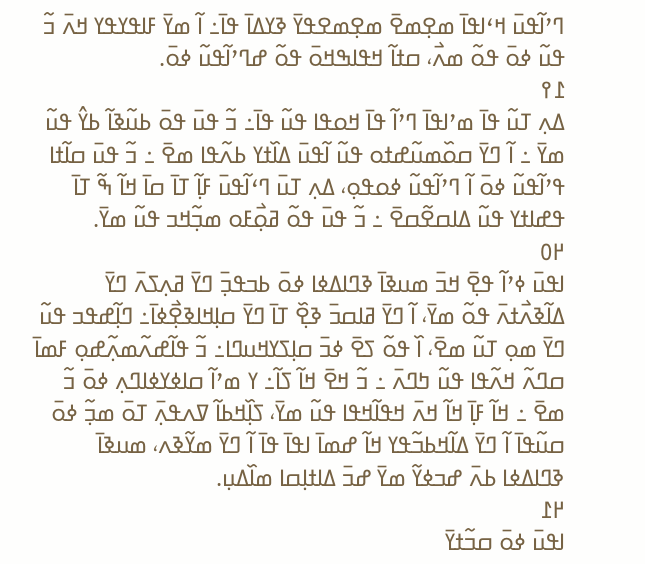ߣߴߊ߬ߟߎ߫ ߞߵߊߟߊ߫ ߘߐ߲ߘߐ߫ ߘߐ߲ߘߐߟߌ߫ ߢߌߡߊ߫ ߟߊ߫߸ ߊ߬ ߘߌ߫ ߓߊߟߌߟߌ ߞߍ߫ ߏ߬ ߟߎ߬ ߦߋ߫ ߟߋ߬ ߘߍ߯، ߛߙߊ߬ ߞߟߊߒߞߋ߫ ߟߋ߬ ߝߣߴߊ߬ߟߎ߬ ߦߋ߫.
߁߉
ߡߍ߲ ߠߎ߬ ߟߊ߫ ߘߴߊߟߊ߫ ߣߴߊ߬ ߟߊ߫ ߞߋߟߊ ߟߎ߬ ߟߊ߫߸ ߏ߬ ߟߎ߫ ߟߋ߫ ߕߎ߬ߢߊ߬ ߕߌ߮ ߟߎ߬ ߘߌ߫ ߸ ߊ߬ ߣߌ߫ ߛߋ߰ߘߎ߬ߝߙߋ ߟߎ߬ ߊ߬ߟߎ߫ ߡߊ߰ߙߌ ߕߍ߬ߟߊ ߘߐ߫ ߸ ߏ߬ ߟߎ߫ ߛߊ߬ߙߊ ߟߴߊ߬ߟߎ߬ ߦߋ߫ ߊ߬ ߣߴߊ߬ߟߎ߬ ߦߋߟߋ߲، ߡߍ߲ ߠߎ߫ ߣߵߊ߬ߟߎ߫ ߓߊ߲߬ ߠߊ߫ ߛߊ߫ ߞߊ߬ ߒ߬ ߠߊ߫ ߟߝߊߙߌ ߟߎ߬ ߡߊߛߐ߬ߛߐ߫ ߸ ߏ߬ ߟߎ߫ ߟߋ߬ ߥߋ߲߯ߓߋ ߘߏ߲߬ߞߏ ߟߎ߬ ߘߌ߫.
߂߀
ߊߟߎ߫ ߦߴߊ߬ ߟߐ߲߫ ߞߏ߫ ߘߎߢߊ߫ ߢߣߊߡߦߊ ߦߋ߫ ߕߏߟߏ߲߫ ߣߌ߫ ߥߍ߲ߖߍ߫ ߣߌ߫ ߡߊ߬ߢߍ߯ߙߍ߫ ߟߋ߬ ߘߌ߫، ߊ߬ ߣߌ߫ ߥߊߛߏ߫ ߢߐ߲߰ ߠߊ߫ ߣߌ߫ ߛߊ߲ߞߊߢߐ߲߯ߦߊ߫߸ ߣߊ߲߬ߝߟߏ ߟߎ߬ ߣߌ߫ ߘߋ߲ ߠߎ߬ ߘߐ߫، ߊ߰ ߟߋ߬ ߖߐ߫ ߦߏ߫ ߛߊ߲ߖߌߞߎߣߊ߸ ߏ߬ ߟߊ߬ߝߍ߬ߘߍ߲߬ߝߋ߲ ߓߘߊ߫ ߛߣߍ߬ ߞߍ߬ߟߊ ߟߎ߬ ߤߣߍ߫ ߸ ߏ߬ ߞߐ߫ ߞߊ߬ ߖߊ߬߸ ߌ ߘߴߊ߬ ߛߊߦߌߦߊߣߍ߲ ߦߋ߫ ߏ߬ ߘߐ߫ ߸ ߞߊ߬ ߓߊ߲߫ ߞߊ߬ ߞߍ߫ ߞߟߊ߬ߞߟߊ ߟߎ߬ ߘߌ߫، ߖߊ߲߰ߞߕߊ߬ ߜߍߟߍ߲߫ ߠߋ߫ ߘߏ߲߬ ߦߋ߫ ߛߎ߬ߟߊ߫ ߊ߬ ߣߌ߫ ߡߊ߬ߞߕߏ߬ߟߌ ߞߊ߬ ߝߘߊ߫ ߊߟߊ߫ ߟߊ߫ ߊ߬ ߣߌ߫ ߘߌ߬ߢߍ، ߘߎߢߊ߫ ߢߣߊߡߦߊ ߕߍ߫ ߝߏߦߌ߬ ߘߌ߫ ߝߏ߫ ߡߊߙߊ߲ߛߊ ߘߊ߰ߡߎ߲.
߂߁
ߊߟߎ߫ ߦߋ߫ ߛߏ߬ߙߌ߫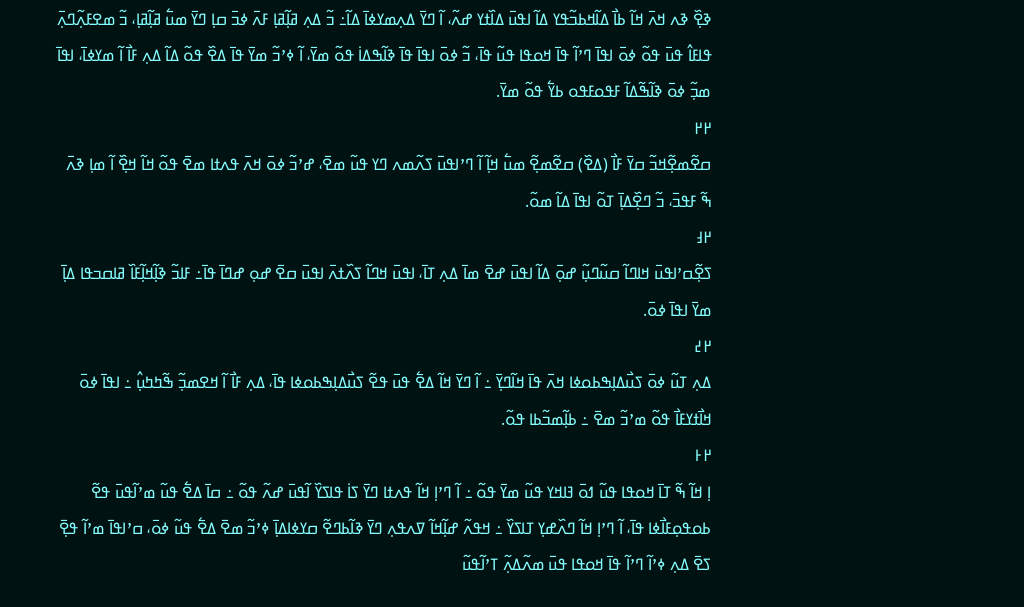ߢߐ߲߰ ߢߍ ߞߍ߫ ߞߊ߬ ߕߊ߯ ߡߊ߬ߞߕߏ߬ߟߌ ߡߊ߬ ߊߟߎ߫ ߡߊ߰ߙߌ ߝߍ߬، ߊ߬ ߣߌ߫ ߡߍ߲ߘߌߦߊ߫ ߡߊ߬߸ ߏ߬ ߡߍ߲ ߥߊ߲߬ߥߊ߲ ߓߍ߫ ߦߏ߫ ߛߊ߲ ߣߌ߫ ߘߎ߱ ߥߊ߲߬ߥߊ߲، ߏ߬ ߘߐߓߍ߲߬ߣߍ߲߫ ߟߊߓߊ߮ ߟߎ߫ ߟߋ߬ ߦߋ߫ ߊߟߊ߫ ߣߴߊ߬ ߟߊ߫ ߞߋߟߊ ߟߎ߬ ߟߊ߫، ߏ߬ ߦߋ߫ ߊߟߊ߫ ߟߊ߫ ߢߊ߬ߒߡߊ߭ ߟߋ߬ ߘߌ߫، ߊ߬ ߦߴߏ߬ ߘߌ߫ ߟߊ߫ ߡߐ߰ ߟߋ߬ ߡߊ߬ ߡߍ߲ ߓߊ߯ ߊ߬ ߘߌߦߊ߫، ߊߟߊ߫ ߘߏ߲߬ ߦߋ߫ ߢߊ߬ߒ߬ߡߊ߬ ߓߟߋߓߟߋ ߕߌ߱ ߟߋ߬ ߘߌ߫.
߂߂
ߛߐ߬ߘߐ߲߬ߞߏ߬ ߛߌ߫ ߓߊ߯ (ߡߐ߰) ߛߐ߬ߘߐ߲߬ ߘߎ߱ ߞߊ߲߬ ߊ߬ ߣߴߊߟߎ߫ ߖߍ߬ߘߍ ߣߌ ߟߎ߬ ߘߐ߫، ߝߴߏ߬ ߦߋ߫ ߞߍ߫ ߟߍߙߊ ߘߐ߫ ߟߋ߬ ߞߊ߬ ߞߐ߲߰ ߊ߬ ߘߊ߲ ߢߍ߫ ߒ߬ ߓߟߏ߫، ߏ߬ ߣߐ߲߰ߡߊ߲߫ ߠߋ߬ ߊߟߊ߫ ߡߊ߬ ߘߋ߬.
߂߃
ߖߐ߲߬ߛߴߊߟߎ߫ ߞߊߣߊ߬ ߛߎ߬ߣߎ߲߬ ߝߋ߲߫ ߡߊ߬ ߊߟߎ߫ ߝߐ߫ ߘߊ߫ ߡߍ߲ ߠߊ߫، ߊߟߎ߫ ߞߣߊ߬ ߖߍ߰ߙߍ߫ ߊߟߎ߫ ߛߐ߫ ߝߋ߲ ߝߣߊ߫ ߟߊ߫߸ ߓߊߏ߬ ߢߊ߲߬ߞߊ߲߬ߓߊ߰ ߥߊߛߏߟߊ ߡߊ߲߫ ߘߌ߫ ߊߟߊ߫ ߦߋ߫.
߂߄
ߡߍ߲ ߠߎ߬ ߦߋ߫ ߖߎ߯ߡߊ߲ߒߕߋߦߊ ߞߍ߫ ߟߊ߫ ߞߊ߬ߣߌ߲߫ ߸ ߊ߬ ߣߌ߫ ߞߊ߬ ߡߐ߱ ߟߎ߫ ߟߐ߬ ߖߎ߯ߡߊ߲ߒߕߋߦߊ ߟߊ߫، ߡߍ߲ ߓߊ߯ ߊ߬ ߞߐߘߏ߲߬ ߒ߬ߤߤߎ߲߮ ߸ ߊߟߊ߫ ߦߋ߫ ߞߊ߯ߙߌߓߊ߯ ߟߋ߬ ߘߴߏ߬ ߘߐ߫ ߸ ߕߊ߲߬ߘߏ߬ߕߊ ߟߋ߬.
߂߅
ߊ߲ ߞߊ߬ ߒ߬ ߠߊ߫ ߞߋߟߊ ߟߎ߬ ߗߋ߫ ߔߊߞߌ ߟߎ߬ ߘߌ߫ ߟߋ߬ ߸ ߊ߬ ߣߴߊ߲ ߞߊ߬ ߟߍߙߊ ߣߌ߫ ߖߊ߭ ߟߊߖߌ߰ ߊ߬ߟߎ߫ ߝߍ߬ ߟߋ߬ ߸ ߛߊ߫ ߡߐ߱ ߟߎ߬ ߘߴߊ߬ߟߎ߫ ߟߐ߬ ߕߋߟߋ߲ߓߊ߯ߦߊ ߟߊ߫، ߊ߬ ߣߴߊ߲ ߞߊ߬ ߣߍ߰ߝߌ߲ ߠߊߖߌ߰ ߸ ߞߟߍ߬ ߝߊ߲߬ߞߊ߬ ߜߍߟߍ߲ ߣߌ߫ ߢߊ߬ߕߣߐ߬ ߛߌߦߊߡߊ߲߫ ߦߴߏ߬ ߘߐ߫ ߡߐ߱ ߟߎ߬ ߦߋ߫، ߛߴߊߟߊ߫ ߘߴߊ߬ ߟߐ߲߫ ߖߐ߫ ߡߍ߲ ߦߴߊ߬ ߣߴߊ߬ ߟߊ߫ ߞߋߟߊ ߟߎ߫ ߘߍ߬ߡߍ߲߬ ߠߴߊ߬ߟߎ߬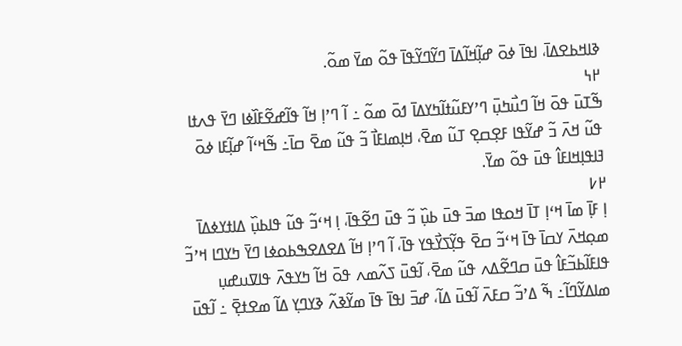ߢߊߞߕߐߡߊ߫، ߊߟߊ߫ ߦߋ߫ ߝߊ߲߬ߞߊ߬ߡߊ߫ ߣߌ߬ߣߌ߬ߟߊ߫ ߟߋ߬ ߘߌ߫ ߘߋ߬.
߂߆
ߒ߬ߠߎ߫ ߟߋ߫ ߞߊ߬ ߣߎ߯ߤߎ߲߫ ߣߴߌߓߎ߬ߙߊ߬ߤߌߡߊ߫ ߗߋ߫ ߘߋ߬ ߸ ߊ߬ ߣߴߊ߲ ߞߊ߬ ߟߊ߬ߝߐ߬ߓߊ߰ߦߊ ߣߌ߫ ߟߍߙߊ ߟߎ߬ ߞߍ߫ ߏ߬ ߝߌ߬ߟߊ ߓߐ߲ߛߐ߲ ߠߎ߬ ߘߐ߫، ߞߊ߲ߘߊߓߊ߯ ߏ߬ ߟߎ߬ ߘߐ߫ ߛߊ߫߸ ߒ߬ߞߵߊ߬ ߝߊ߲߬ߓߊ ߦߋ߫ ߔߊߟߊ߲ߞߊߓߊ߮ ߟߎ߫ ߟߋ߬ ߘߌ߫.
߂߇
ߊ߲ ߓߊ߲߫ ߘߊ߫ ߞߵߊ߲ ߠߊ߫ ߞߋߟߊ ߘߏ߫ ߟߎ߫ ߕߎ߲߰ ߏ߬ ߟߎ߫ ߣߐ߬ߟߊ߫، ߊ߲ ߞߵߏ߬ ߟߎ߬ ߟߊߕߎ߲߰ ߡߊߙߌߦߡߊ߫ ߘߋ߲ߞߍ߫ ߌߛߊ߫ ߟߊ߫ ߞߵߏ߬ ߛߐ߫ ߟߌ߲߬ߖߌ߯ߟߌ ߟߊ߫، ߊ߬ ߣߴߊ߲ ߞߊ߬ ߡߐߡߐߒߕߋߦߊ ߣߌ߫ ߤߌߣߊ ߞߴߏ߬ ߟߊߓߊ߬ߕߏ߬ߓߊ߮ ߟߎ߫ ߛߣߐ߬ߡߍ ߟߎ߬ ߘߐ߫، ߊ߬ߟߎ߫ ߖߍ߬ߘߍ ߟߋ߫ ߞߊ߬ ߤߌߟߍ߫ ߟߊߜߎߝߎ߲ ߘߊߡߌ߬ߣߊ߬߸ ߒ߬ ߡߴߏ߬ ߛߓߍ߫ ߊ߬ߟߎ߫ ߡߊ߬، ߝߏ߫ ߊߟߊ߫ ߟߊ߫ ߘߌ߬ߢߍ߬ ߢߌߣߌ߲ ߡߊ߬ ߘߐߙߐ߲߫ ߸ ߊ߬ߟߎ߫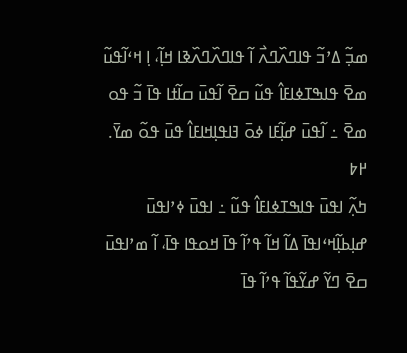ߘߏ߲߬ ߡߴߏ߬ ߟߊߣߍ߰ߣߍ߯ ߊ߬ ߟߊߣߍ߰ߣߍ߰ߢߊ ߞߊ߲߬، ߊ߲ ߞߵߊ߬ߟߎ߬ ߘߐ߫ ߟߊߒߠߦߊߓߊ߮ ߟߎ߬ ߛߐ߫ ߊ߬ߟߎ߫ ߛߊ߬ߙߊ ߟߊ߫ ߏ߬ ߟߋ ߘߐ߫ ߸ ߊ߬ߟߎ߫ ߝߊ߲߬ߓߊ ߦߋ߫ ߔߊߟߊ߲ߞߊߓߊ߮ ߟߎ߫ ߟߋ߬ ߘߌ߫.
߂߈
ߤߍ߲߬ ߊߟߎ߫ ߟߊߒߠߦߊߓߊ߮ ߟߎ߬ ߸ ߊߟߎ߫ ߦߴߊߟߎ߫ ߝߊ߲ߕߊ߲߬ߞߵߊߟߊ߫ ߡߊ߬ ߞߊ߬ ߟߴߊ߬ ߟߊ߫ ߞߋߟߊ ߟߊ߫، ߊ߬ ߘߴߊߟߎ߫ ߛߐ߫ ߣߌ߬ ߝߌ߬ߟߊ߬ ߟߴߊ߬ ߟߊ߫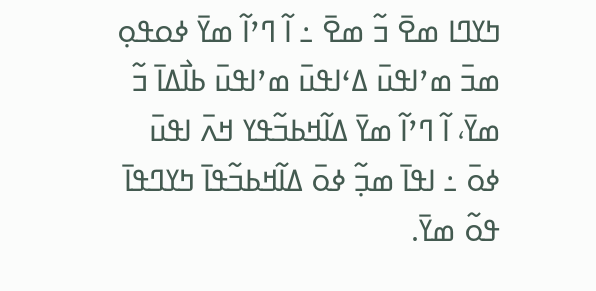ߤߌߣߊ ߘߐ߫ ߏ߬ ߘߐ߫ ߸ ߊ߬ ߣߴߊ߬ ߘߌ߫ ߦߋߟߋ߲ ߘߏ߫ ߘߴߊߟߎ߫ ߡߵߊߟߎ߫ ߘߴߊߟߎ߫ ߕߊ߯ߡߊ߫ ߏ߬ ߘߌ߫، ߊ߬ ߣߴߊ߬ ߘߌ߫ ߡߊ߬ߞߕߏ߬ߟߌ ߞߍ߫ ߊߟߎ߫ ߦߋ߫ ߸ ߊߟߊ߫ ߘߏ߲߬ ߦߋ߫ ߡߊ߬ߞߕߏ߬ߟߊ߫ ߤߌߣߟߊ߫ ߟߋ߬ ߘߌ߫.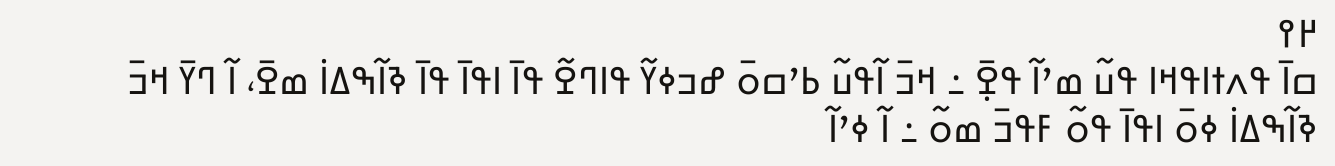߂߉
ߛߊ߫ ߟߍߙߊߟߞߊ ߟߎ߬ ߘߴߊ߬ ߟߐ߲߫ ߸ ߞߏ߫ ߊ߬ߟߎ߬ ߕߴߛߋ߫ ߝߏߦߌ߬ ߟߊߣߐ߬ ߟߊ߫ ߊߟߊ߫ ߟߊ߫ ߢߊ߬ߒߡߊ߭ ߘߐ߫، ߊ߬ ߣߌ߫ ߞߏ߫ ߢߊ߬ߒߡߊ߭ ߦߋ߫ ߊߟߊ߫ ߟߋ߬ ߓߟߏ߫ ߘߋ߬ ߸ ߊ߬ ߦߴߊ߬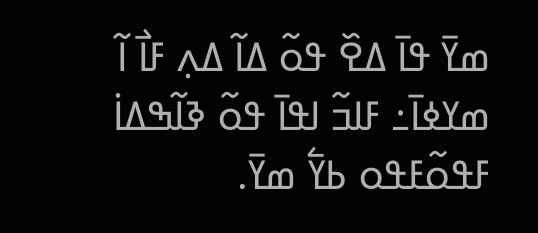ߘߌ߫ ߟߊ߫ ߡߐ߰ ߟߋ߬ ߡߊ߬ ߡߍ߲ ߓߊ߯ ߊ߬ ߘߌߦߊ߫߸ ߓߊߏ߬ ߊߟߊ߫ ߟߋ߬ ߢߊ߬ߒߡߊ߭ ߓߟߋ߬ߓߟߋ ߕߌ߱ ߘߌ߫.